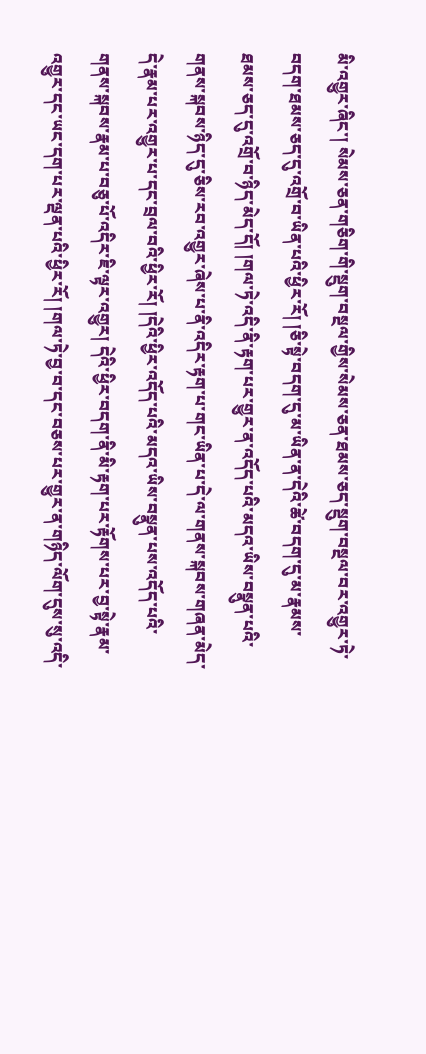མི་འགྱུར་ཞིང་། སེམས་ཅན་གཅིག་གི་སྡུག་བསྔལ་གྱིས་སེམས་ཅན་ཐམས་ཅད་སྡུག་བསྔལ་བར་འགྱུར་ཏེ་བདག་ཐམས་ཅད་དུ་འགྲོ་བ་ཡིན་པའི་ཕྱིར་རོ། །ཅི་སྟེ་བདག་དུ་མ་ཡིན་ན་དེའི་ཚེ་བདག་དུ་མ་རྣམས་ཐམས་ཅད་དུ་འགྲོ་བ་ཉིད་མེད་དོ། །གལ་ཏེ་འདི་ནི་རྟག་པར་གྱུར་ན་འདོད་པའི་མདའ་ཡིས་བསྣུན་པའི་གནས་སྐབས་ཉིད་དུ་ཅིས་རབ་འགྱུར་ཞེས་པ་ནི་འདིར་རྟག་པ་གང་ཡིན་པ་དེ་ལ་གནས་སྐབས་གཞན་མེད་དེ་རྣམ་པར་འགྱུར་པ་དང་བྲལ་བའི་ཕྱིར་རོ། །དེའི་ཕྱིར་འདོད་པའི་མདའ་ཡིས་བསྣུན་པས་འདོད་པའི་གནས་སྐབས་རྣམ་པ་བཅུ་པོ་འདིར་ཇི་ལྟར་འགྱུར། དེའི་ཕྱིར་བདག་ནི་མི་རྟག་པར་རྟོགས་པར་བྱ་སྟེ་རྣམ་འགྱུར་དང་ཡང་དག་པར་ལྡན་པའི་ཕྱིར་རོ། །གལ་ཏེ་བྱ་བ་དང་བཅས་པར་གྱུར་ན་གཉིད་ལོག་དུས་སུ་འདི་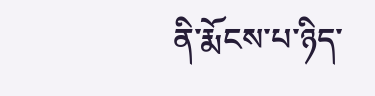ནི་རྨོངས་པ་ཉིད་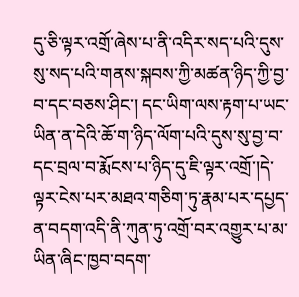དུ་ཅི་ལྟར་འགྲོ་ཞེས་པ་ནི་འདིར་སད་པའི་དུས་སུ་སད་པའི་གནས་སྐབས་ཀྱི་མཚན་ཉིད་ཀྱི་བྱ་བ་དང་བཅས་ཤིང་། དང་ཡིག་ལས་རྟག་པ་ཡང་ཡིན་ན་དེའི་ཆོ་ག་ཉིད་ལོག་པའི་དུས་སུ་བྱ་བ་དང་བྲལ་བ་རྨོངས་པ་ཉིད་དུ་ཇི་ལྟར་འགྲོ་།དེ་ལྟར་ངེས་པར་མཐའ་གཅིག་ཏུ་རྣམ་པར་དཔྱད་ན་བདག་འདི་ནི་ཀུན་ཏུ་འགྲོ་བར་འགྱུར་པ་མ་ཡིན་ཞིང་ཁྱབ་བདག་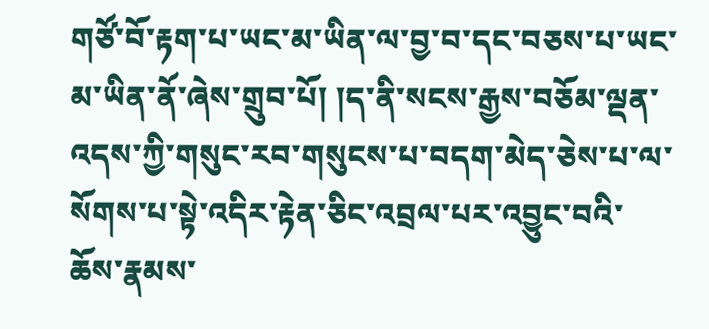གཙོ་བོ་རྟག་པ་ཡང་མ་ཡིན་ལ་བྱ་བ་དང་བཅས་པ་ཡང་མ་ཡིན་ནོ་ཞེས་གྲུབ་པོ། །ད་ནི་སངས་རྒྱས་བཅོམ་ལྡན་འདས་ཀྱི་གསུང་རབ་གསུངས་པ་བདག་མེད་ཅེས་པ་ལ་སོགས་པ་སྟེ་འདིར་རྟེན་ཅིང་འབྲལ་པར་འབྱུང་བའི་ཆོས་རྣམས་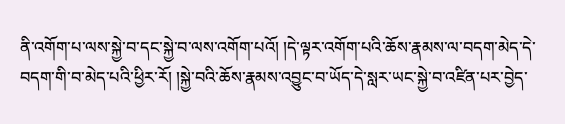ནི་འགོག་པ་ལས་སྐྱེ་བ་དང་སྐྱེ་བ་ལས་འགོག་པའོ། །དེ་ལྟར་འགོག་པའི་ཆོས་རྣམས་ལ་བདག་མེད་དེ་བདག་གི་བ་མེད་པའི་ཕྱིར་རོ། །སྐྱེ་བའི་ཆོས་རྣམས་འབྱུང་བ་ཡོད་དེ་སླར་ཡང་སྐྱེ་བ་འཛིན་པར་བྱེད་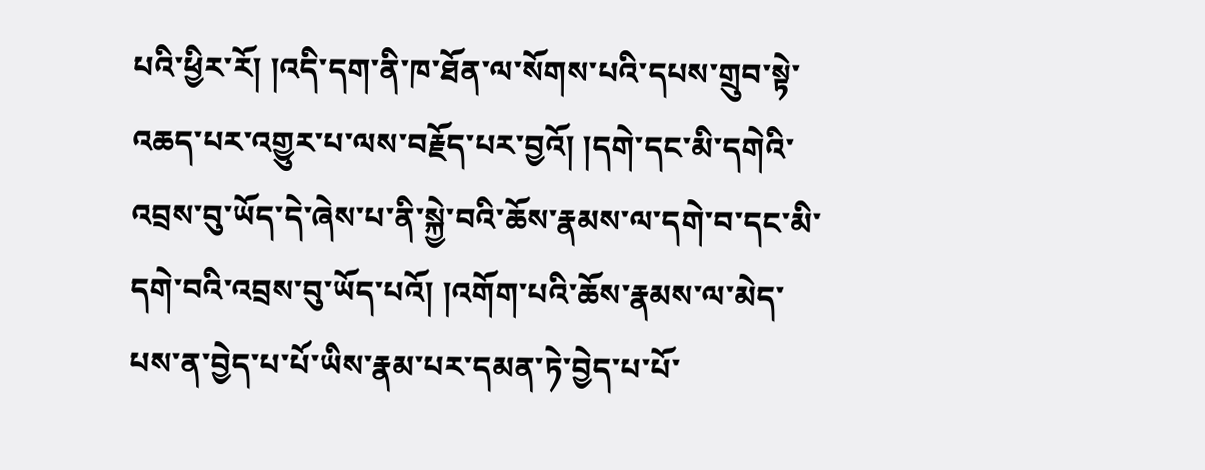པའི་ཕྱིར་རོ། །འདི་དག་ནི་ཁ་ཐོན་ལ་སོགས་པའི་དཔས་གྲུབ་སྟེ་འཆད་པར་འགྱུར་པ་ལས་བརྗོད་པར་བྱའོ། །དགེ་དང་མི་དགེའི་འབྲས་བུ་ཡོད་དེ་ཞེས་པ་ནི་སྐྱེ་བའི་ཆོས་རྣམས་ལ་དགེ་བ་དང་མི་དགེ་བའི་འབྲས་བུ་ཡོད་པའོ། །འགོག་པའི་ཆོས་རྣམས་ལ་མེད་པས་ན་བྱེད་པ་པོ་ཡིས་རྣམ་པར་དམན་ཏེ་བྱེད་པ་པོ་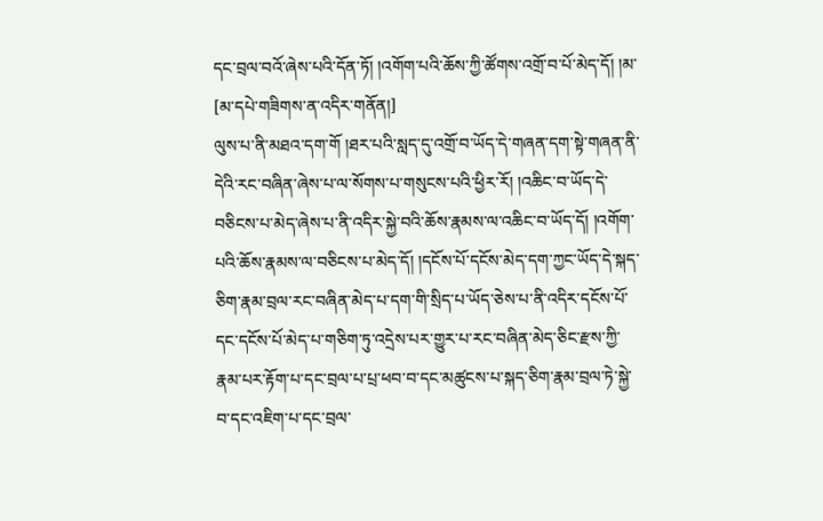དང་བྲལ་བའོ་ཞེས་པའི་དོན་ཏོ། །འགོག་པའི་ཆོས་ཀྱི་ཚོགས་འགྲོ་བ་པོ་མེད་དོ། །མ་
[མ་དཔེ་གཟིགས་ན་འདིར་གནོན།]
ལུས་པ་ནི་མཐའ་དག་གོ །ཐར་པའི་སླད་དུ་འགྲོ་བ་ཡོད་དེ་གཞན་དག་སྟེ་གཞན་ནི་དེའི་རང་བཞིན་ཞེས་པ་ལ་སོགས་པ་གསུངས་པའི་ཕྱིར་རོ། །འཆིང་བ་ཡོད་དེ་བཅིངས་པ་མེད་ཞེས་པ་ནི་འདིར་སྐྱེ་བའི་ཆོས་རྣམས་ལ་འཆིང་བ་ཡོད་དོ། །འགོག་པའི་ཆོས་རྣམས་ལ་བཅིངས་པ་མེད་དོ། །དངོས་པོ་དངོས་མེད་དག་ཀྱང་ཡོད་དེ་སྐད་ཅིག་རྣམ་བྲལ་རང་བཞིན་མེད་པ་དག་གི་སྲིད་པ་ཡོད་ཅེས་པ་ནི་འདིར་དངོས་པོ་དང་དངོས་པོ་མེད་པ་གཅིག་ཏུ་འདྲེས་པར་གྱུར་པ་རང་བཞིན་མེད་ཅིང་རྫས་ཀྱི་རྣམ་པར་རྟོག་པ་དང་བྲལ་པ་པྲ་ཕབ་བ་དང་མཚུངས་པ་སྐད་ཅིག་རྣམ་བྲལ་ཏེ་སྐྱེ་བ་དང་འཇིག་པ་དང་བྲལ་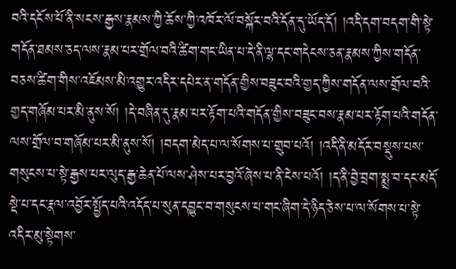བའི་དངོས་པོ་ནི་སངས་རྒྱས་རྣམས་ཀྱི་ཆོས་ཀྱི་འཁོར་ལོ་བསྐོར་བའི་དོན་དུ་ཡོད་དོ། །འདི་དག་བདག་གི་སྟེ་གདོན་ཐམས་ཅད་ལས་རྣམ་པར་གྲོལ་བའི་ཚིག་གང་ཡིན་པ་དེ་ནི་ལྷ་དང་གདེངས་ཅན་རྣམས་ཀྱིས་གདོན་བཅས་ཚིག་གིས་འཇོམས་མི་འགྱུར་འདིར་དཔེར་ན་གདོན་གྱིས་བཟུང་བའི་གྱད་ཀྱིས་གདོན་ལས་གྲོལ་བའི་གྱད་གཞོམ་པར་མི་ནུས་སོ། །དེ་བཞིན་དུ་རྣམ་པར་རྟོག་པའི་གདོན་གྱིས་བཟུང་བས་རྣམ་པར་རྟོག་པའི་གདོན་ལས་གྲོལ་བ་གཞོམ་པར་མི་ནུས་སོ། །བདག་མེད་པ་ལ་སོགས་པ་གྲུབ་པའོ། །འདི་ནི་མདོར་བསྡུས་པས་གསུངས་པ་སྟེ་རྒྱས་པར་ལུད་རྒྱ་ཆེན་པོ་ལས་ཤེས་པར་བྱའོ་ཞེས་པ་ནི་ངེས་པའོ། །ད་ནི་བྱེ་བྲག་སྨྲ་བ་དང་མདོ་སྡེ་པ་དང་རྣལ་འབྱོར་སྤྱོད་པའི་འདོད་པ་སུན་དབྱུང་བ་གསུངས་པ་གང་ཞིག་དེ་ཉིད་ཅེས་པ་ལ་སོགས་པ་སྟེ་འདིར་མུ་སྟེགས་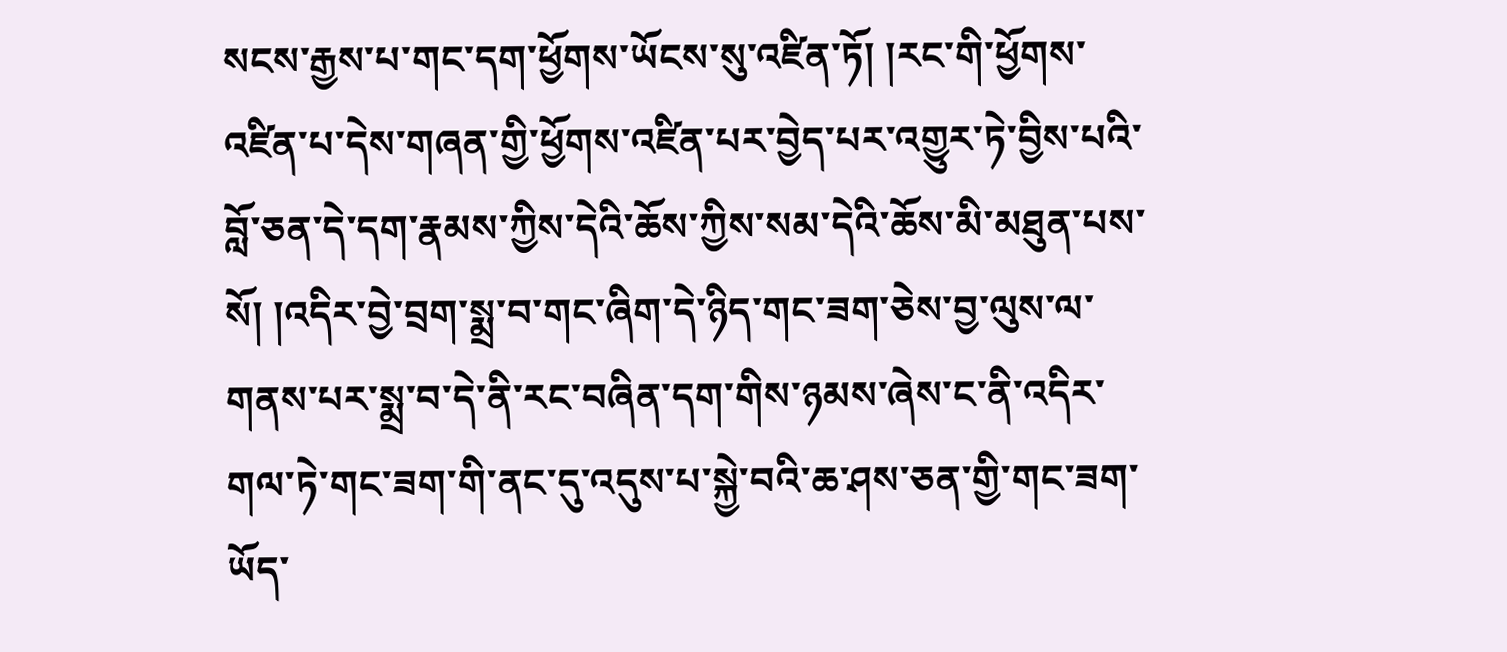སངས་རྒྱས་པ་གང་དག་ཕྱོགས་ཡོངས་སུ་འཛིན་ཏོ། །རང་གི་ཕྱོགས་འཛིན་པ་དེས་གཞན་གྱི་ཕྱོགས་འཛིན་པར་བྱེད་པར་འགྱུར་ཏེ་བྱིས་པའི་བློ་ཅན་དེ་དག་རྣམས་ཀྱིས་དེའི་ཆོས་ཀྱིས་སམ་དེའི་ཆོས་མི་མཐུན་པས་སོ། །འདིར་བྱེ་བྲག་སྨྲ་བ་གང་ཞིག་དེ་ཉིད་གང་ཟག་ཅེས་བྱ་ལུས་ལ་གནས་པར་སྨྲ་བ་དེ་ནི་རང་བཞིན་དག་གིས་ཉམས་ཞེས་ང་ནི་འདིར་གལ་ཏེ་གང་ཟག་གི་ནང་དུ་འདུས་པ་སྐྱེ་བའི་ཆ་ཤས་ཅན་གྱི་གང་ཟག་ཡོད་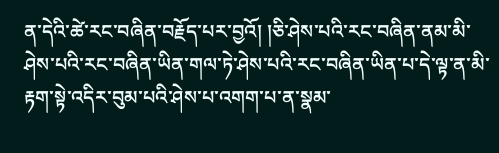ན་དེའི་ཚེ་རང་བཞིན་བརྗོད་པར་བྱའོ། །ཅི་ཤེས་པའི་རང་བཞིན་ནམ་མི་ཤེས་པའི་རང་བཞིན་ཡིན་གལ་ཏེ་ཤེས་པའི་རང་བཞིན་ཡིན་པ་དེ་ལྟ་ན་མི་རྟག་སྟེ་འདིར་བུམ་པའི་ཤེས་པ་འགག་པ་ན་སྣམ་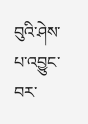བུའི་ཤེས་པ་འབྱུང་བར་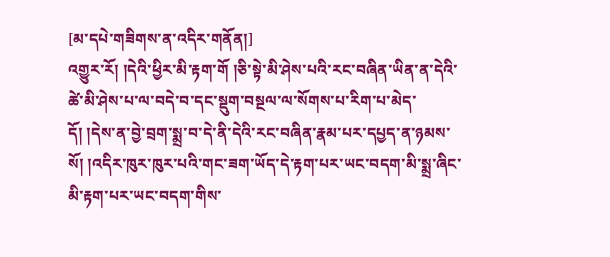[མ་དཔེ་གཟིགས་ན་འདིར་གནོན།]
འགྱུར་རོ། །དེའི་ཕྱིར་མི་རྟག་གོ །ཅི་སྟེ་མི་ཤེས་པའི་རང་བཞིན་ཡིན་ན་དེའི་ཚེ་མི་ཤེས་པ་ལ་བདེ་བ་དང་སྡུག་བསྔལ་ལ་སོགས་པ་རིག་པ་མེད་དོ། །དེས་ན་བྱེ་བྲག་སྨྲ་བ་དེ་ནི་དེའི་རང་བཞིན་རྣམ་པར་དཔྱད་ན་ཉམས་སོ། །འདིར་ཁུར་ཁུར་པའི་གང་ཟག་ཡོད་དེ་རྟག་པར་ཡང་བདག་མི་སྨྲ་ཞིང་མི་རྟག་པར་ཡང་བདག་གིས་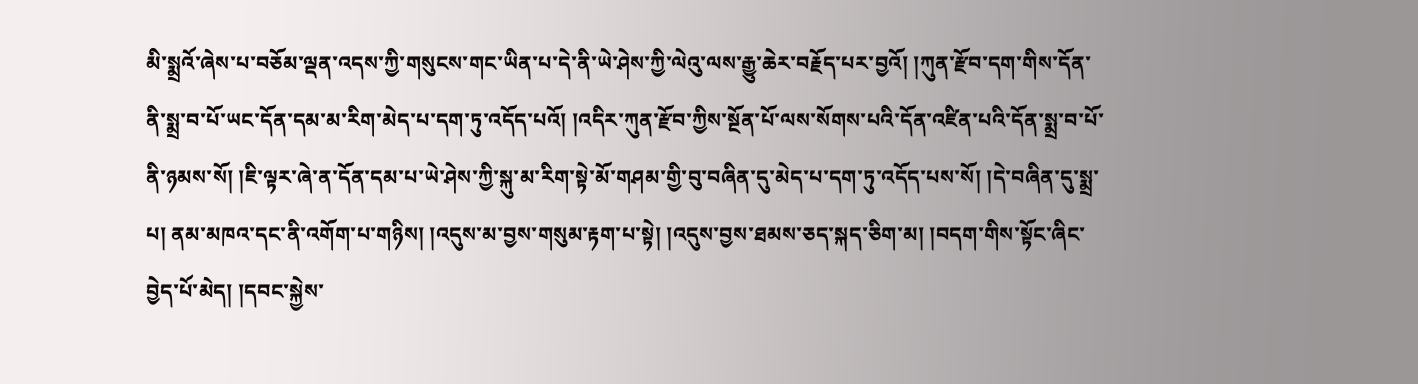མི་སྨྲའོ་ཞེས་པ་བཅོམ་ལྡན་འདས་ཀྱི་གསུངས་གང་ཡིན་པ་དེ་ནི་ཡེ་ཤེས་ཀྱི་ལེའུ་ལས་རྒྱུ་ཆེར་བརྗོད་པར་བྱའོ། །ཀུན་རྫོབ་དག་གིས་དོན་ནི་སྨྲ་བ་པོ་ཡང་དོན་དམ་མ་རིག་མེད་པ་དག་ཏུ་འདོད་པའོ། །འདིར་ཀུན་རྫོབ་ཀྱིས་སྔོན་པོ་ལས་སོགས་པའི་དོན་འཛིན་པའི་དོན་སྨྲ་བ་པོ་ནི་ཉམས་སོ། །ཇི་ལྟར་ཞེ་ན་དོན་དམ་པ་ཡེ་ཤེས་ཀྱི་སྐུ་མ་རིག་སྟེ་མོ་གཤམ་གྱི་བུ་བཞིན་དུ་མེད་པ་དག་ཏུ་འདོད་པས་སོ། །དེ་བཞིན་དུ་སྨྲ་པ། ནམ་མཁའ་དང་ནི་འགོག་པ་གཉིས། །འདུས་མ་བྱས་གསུམ་རྟག་པ་སྟེ། །འདུས་བྱས་ཐམས་ཅད་སྐད་ཅིག་མ། །བདག་གིས་སྟོང་ཞིང་བྱེད་པོ་མེད། །དབང་སྐྱེས་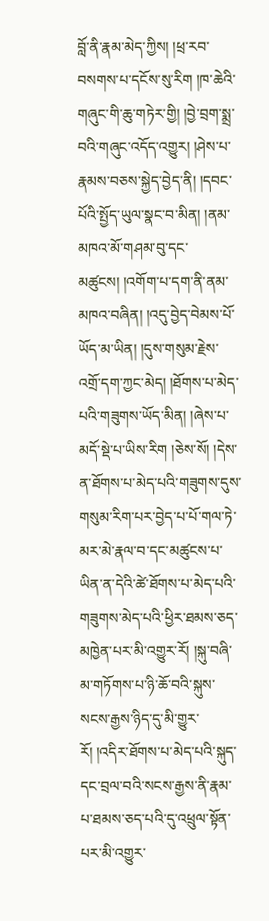བློ་ནི་རྣམ་མེད་ཀྱིས། །ཕྲ་རབ་བསགས་པ་དངོས་སུ་རིག །ཁ་ཆེའི་གཞུང་གི་ཆུ་གཏེར་གྱི། །བྱེ་བྲག་སྨྲ་བའི་གཞུང་འདོད་འགྱུར། །ཤེས་པ་རྣམས་བཅས་སྐྱེད་བྱེད་ནི། །དབང་པོའི་སྤྱོད་ཡུལ་སྣང་བ་མིན། །ནམ་མཁའ་མོ་གཤམ་བུ་དང་མཚུངས། །འགོག་པ་དག་ནི་ནམ་མཁའ་བཞིན། །འདུ་བྱེད་བེམས་པོ་ཡོད་མ་ཡིན། །དུས་གསུམ་རྗེས་འགྲོ་དག་ཀྱང་མེད། །ཐོགས་པ་མེད་པའི་གཟུགས་ཡོད་མིན། །ཞེས་པ་མདོ་སྡེ་པ་ཡིས་རིག །ཅེས་སོ། །དེས་ན་ཐོགས་པ་མེད་པའི་གཟུགས་དུས་གསུམ་རིག་པར་བྱེད་པ་པོ་གལ་ཏེ་མར་མེ་རྣལ་བ་དང་མཚུངས་པ་ཡིན་ན་དེའི་ཚེ་ཐོགས་པ་མེད་པའི་གཟུགས་མེད་པའི་ཕྱིར་ཐམས་ཅད་མཁྱེན་པར་མི་འགྱུར་རོ། །སྐུ་བཞི་མ་གཏོགས་པ་ཉི་ཆོ་བའི་སྐུས་སངས་རྒྱས་ཉིད་དུ་མི་གྱུར་རོ། །འདིར་ཐོགས་པ་མེད་པའི་སྐུད་དང་བྲལ་བའི་སངས་རྒྱས་ནི་རྣམ་པ་ཐམས་ཅད་པའི་དུ་འཕྲུལ་སྟོན་པར་མི་འགྱུར་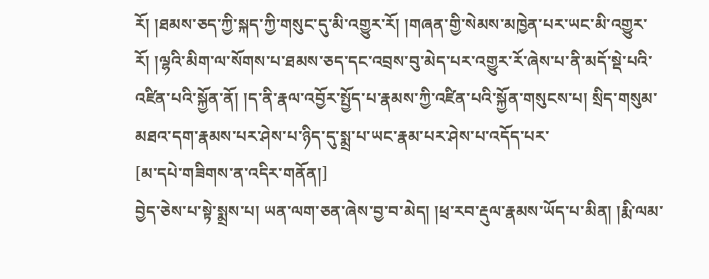རོ། །ཐམས་ཅད་ཀྱི་སྐད་ཀྱི་གསུང་དུ་མི་འགྱུར་རོ། །གཞན་གྱི་སེམས་མཁྱེན་པར་ཡང་མི་འགྱུར་རོ། །ལྷའི་མིག་ལ་སོགས་པ་ཐམས་ཅད་དང་འབྲས་བུ་མེད་པར་འགྱུར་རོ་ཞེས་པ་ནི་མདོ་སྡེ་པའི་འཛིན་པའི་སྐྱོན་ནོ། །ད་ནི་རྣལ་འབྱོར་སྤྱོད་པ་རྣམས་ཀྱི་འཛིན་པའི་སྐྱོན་གསུངས་པ། སྲིད་གསུམ་མཐའ་དག་རྣམས་པར་ཤེས་པ་ཉིད་དུ་སྨྲ་པ་ཡང་རྣམ་པར་ཤེས་པ་འདོད་པར་
[མ་དཔེ་གཟིགས་ན་འདིར་གནོན།]
བྱེད་ཅེས་པ་སྟེ་སྨྲས་པ། ཡན་ལག་ཅན་ཞེས་བྱ་བ་མེད། །ཕྲ་རབ་རྡུལ་རྣམས་ཡོད་པ་མིན། །རྨི་ལམ་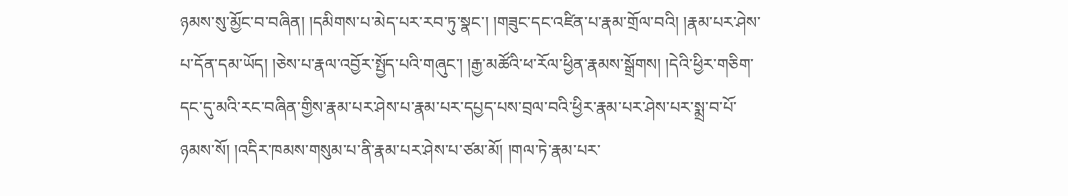ཉམས་སུ་མྱོང་བ་བཞིན། །དམིགས་པ་མེད་པར་རབ་ཏུ་སྣང་། །གཟུང་དང་འཛིན་པ་རྣམ་གྲོལ་བའི། །རྣམ་པར་ཤེས་པ་དོན་དམ་ཡོད། །ཅེས་པ་རྣལ་འབྱོར་སྤྱོད་པའི་གཞུང་། །རྒྱ་མཚོའི་ཕ་རོལ་ཕྱིན་རྣམས་སྒྲོགས། །དེའི་ཕྱིར་གཅིག་དང་དུ་མའི་རང་བཞིན་གྱིས་རྣམ་པར་ཤེས་པ་རྣམ་པར་དཔྱད་པས་བྲལ་བའི་ཕྱིར་རྣམ་པར་ཤེས་པར་སྨྲ་བ་པོ་ཉམས་སོ། །འདིར་ཁམས་གསུམ་པ་ནི་རྣམ་པར་ཤེས་པ་ཙམ་མོ། །གལ་ཏེ་རྣམ་པར་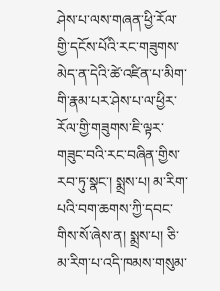ཤེས་པ་ལས་གཞན་ཕྱི་རོལ་གྱི་དངོས་པོའི་རང་གཟུགས་མེད་ན་དེའི་ཚེ་འཛིན་པ་མིག་གི་རྣམ་པར་ཤེས་པ་ལ་ཕྱིར་རོལ་གྱི་གཟུགས་ཇི་ལྟར་གཟུང་བའི་རང་བཞིན་གྱིས་རབ་ཏུ་སྣང་། སྨྲས་པ། མ་རིག་པའི་བག་ཆགས་ཀྱི་དབང་གིས་སོ་ཞེས་ན། སྨྲས་པ། ཅི་མ་རིག་པ་འདི་ཁམས་གསུམ་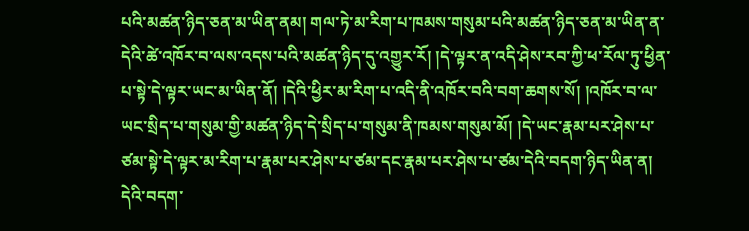པའི་མཚན་ཉིད་ཅན་མ་ཡིན་ནམ། གལ་ཏེ་མ་རིག་པ་ཁམས་གསུམ་པའི་མཚན་ཉིད་ཅན་མ་ཡིན་ན་དེའི་ཚེ་འཁོར་བ་ལས་འདས་པའི་མཚན་ཉིད་དུ་འགྱུར་རོ། །དེ་ལྟར་ན་འདི་ཤེས་རབ་ཀྱི་ཕ་རོལ་ཏུ་ཕྱིན་པ་སྟེ་དེ་ལྟར་ཡང་མ་ཡིན་ནོ། །དེའི་ཕྱིར་མ་རིག་པ་འདི་ནི་འཁོར་བའི་བག་ཆགས་སོ། །འཁོར་བ་ལ་ཡང་སྲིད་པ་གསུམ་གྱི་མཚན་ཉིད་དེ་སྲིད་པ་གསུམ་ནི་ཁམས་གསུམ་མོ། །དེ་ཡང་རྣམ་པར་ཤེས་པ་ཙམ་སྟེ་དེ་ལྟར་མ་རིག་པ་རྣམ་པར་ཤེས་པ་ཙམ་དང་རྣམ་པར་ཤེས་པ་ཙམ་དེའི་བདག་ཉིད་ཡིན་ན། དེའི་བདག་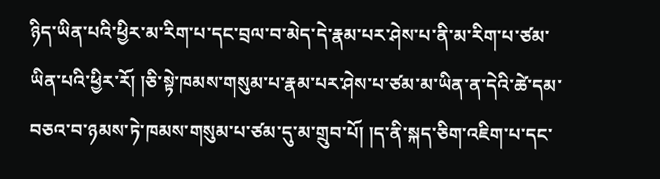ཉིད་ཡིན་པའི་ཕྱིར་མ་རིག་པ་དང་བྲལ་བ་མེད་དེ་རྣམ་པར་ཤེས་པ་ནི་མ་རིག་པ་ཙམ་ཡིན་པའི་ཕྱིར་རོ། །ཅི་སྟེ་ཁམས་གསུམ་པ་རྣམ་པར་ཤེས་པ་ཙམ་མ་ཡིན་ན་དེའི་ཚེ་དམ་བཅའ་བ་ཉམས་ཏེ་ཁམས་གསུམ་པ་ཙམ་དུ་མ་གྲུབ་པོ། །ད་ནི་སྐད་ཅིག་འཇིག་པ་དང་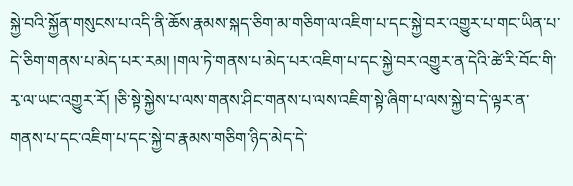སྐྱེ་བའི་སྐྱོན་གསུངས་པ་འདི་ནི་ཆོས་རྣམས་སྐད་ཅིག་མ་གཅིག་ལ་འཇིག་པ་དང་སྐྱེ་བར་འགྱུར་པ་གང་ཡིན་པ་དེ་ཅིག་གནས་པ་མེད་པར་རམ། །གལ་ཏེ་གནས་པ་མེད་པར་འཇིག་པ་དང་སྐྱེ་བར་འགྱུར་ན་དེའི་ཚེ་རི་བོང་གི་རྭ་ལ་ཡང་འགྱུར་རོ། །ཅི་སྟེ་སྐྱེས་པ་ལས་གནས་ཤིང་གནས་པ་ལས་འཇིག་སྟེ་ཞིག་པ་ལས་སྐྱེ་བ་དེ་ལྟར་ན་གནས་པ་དང་འཇིག་པ་དང་སྐྱེ་བ་རྣམས་གཅིག་ཉིད་མེད་དེ་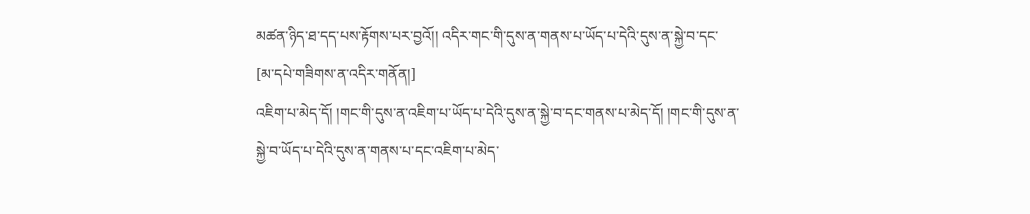མཚན་ཉིད་ཐ་དད་པས་རྟོགས་པར་བྱའོ།། འདིར་གང་གི་དུས་ན་གནས་པ་ཡོད་པ་དེའི་དུས་ན་སྐྱེ་བ་དང་
[མ་དཔེ་གཟིགས་ན་འདིར་གནོན།]
འཇིག་པ་མེད་དོ། །གང་གི་དུས་ན་འཇིག་པ་ཡོད་པ་དེའི་དུས་ན་སྐྱེ་བ་དང་གནས་པ་མེད་དོ། །གང་གི་དུས་ན་སྐྱེ་བ་ཡོད་པ་དེའི་དུས་ན་གནས་པ་དང་འཇིག་པ་མེད་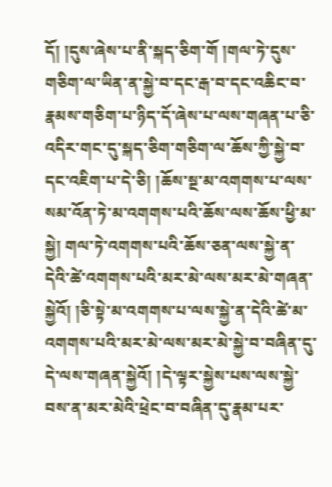དོ། །དུས་ཞེས་པ་ནི་སྐད་ཅིག་གོ །གལ་ཏེ་དུས་གཅིག་ལ་ཡིན་ན་སྐྱེ་བ་དང་རྒ་བ་དང་འཆིང་བ་རྣམས་གཅིག་པ་ཉིད་དོ་ཞེས་པ་ལས་གཞན་པ་ཅི་འདིར་གང་དུ་སྐད་ཅིག་གཅིག་ལ་ཆོས་ཀྱི་སྐྱེ་བ་དང་འཇིག་པ་དེ་ཅི། །ཆོས་སྔ་མ་འགགས་པ་ལས་སམ་འོན་ཏེ་མ་འགགས་པའི་ཆོས་ལས་ཆོས་ཕྱི་མ་སྐྱེ། གལ་ཏེ་འགགས་པའི་ཆོས་ཅན་ལས་སྐྱེ་ན་དེའི་ཚེ་འགགས་པའི་མར་མེ་ལས་མར་མེ་གཞན་སྐྱེའོ། །ཅི་སྟེ་མ་འགགས་པ་ལས་སྐྱེ་ན་དེའི་ཚེ་མ་འགགས་པའི་མར་མེ་ལས་མར་མེ་སྐྱེ་བ་བཞིན་དུ་དེ་ལས་གཞན་སྐྱེའོ། །དེ་ལྟར་སྐྱེས་པས་ལས་སྐྱེ་བས་ན་མར་མེའི་ཕྲེང་བ་བཞིན་དུ་རྣམ་པར་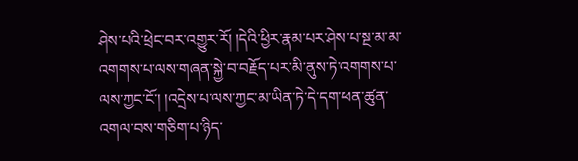ཤེས་པའི་ཕྲེང་བར་འགྱུར་རོ། །དེའི་ཕྱིར་རྣམ་པར་ཤེས་པ་སྔ་མ་མ་འགགས་པ་ལས་གཞན་སྐྱེ་བ་བརྗོད་པར་མི་ནུས་ཏེ་འགགས་པ་ལས་ཀྱང་ངོ་། །འདྲེས་པ་ལས་ཀྱང་མ་ཡིན་ཏེ་དེ་དག་ཕན་ཚུན་འགལ་བས་གཅིག་པ་ཉིད་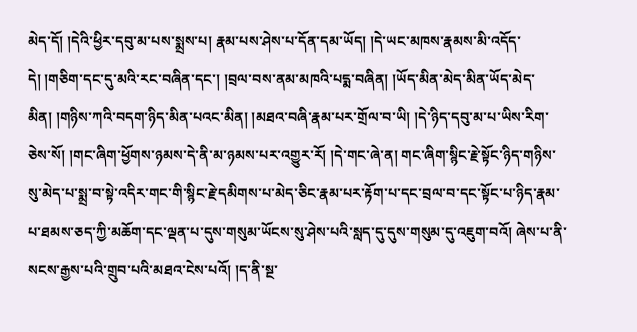མེད་དོ། །དེའི་ཕྱིར་དབུ་མ་པས་སྨྲས་པ། རྣམ་པས་ཤེས་པ་དོན་དམ་ཡོད། །དེ་ཡང་མཁས་རྣམས་མི་འདོད་དེ། །གཅིག་དང་དུ་མའི་རང་བཞིན་དང་། །བྲལ་བས་ནམ་མཁའི་པདྨ་བཞིན། །ཡོད་མིན་མེད་མིན་ཡོད་མེད་མིན། །གཉིས་ཀའི་བདག་ཉིད་མིན་པའང་མིན། །མཐའ་བཞི་རྣམ་པར་གྲོལ་བ་ཡི། །དེ་ཉིད་དབུ་མ་པ་ཡིས་རིག་ཅེས་སོ། །གང་ཞིག་ཕྱོགས་ཉམས་དེ་ནི་མ་ཉམས་པར་འགྱུར་རོ། །དེ་གང་ཞེ་ན། གང་ཞིག་སྙིང་རྗེ་སྟོང་ཉིད་གཉིས་སུ་མེད་པ་སྨྲ་བ་སྟེ་འདིར་གང་གི་སྙིང་རྗེ་དམིགས་པ་མེད་ཅིང་རྣམ་པར་རྟོག་པ་དང་བྲལ་བ་དང་སྟོང་པ་ཉིད་རྣམ་པ་ཐམས་ཅད་ཀྱི་མཆོག་དང་ལྡན་པ་དུས་གསུམ་ཡོངས་སུ་ཤེས་པའི་སླད་དུ་དུས་གསུམ་དུ་འཇུག་བའོ། ཞེས་པ་ནི་སངས་རྒྱས་པའི་གྲུབ་པའི་མཐའ་ངེས་པའོ། །ད་ནི་སྔ་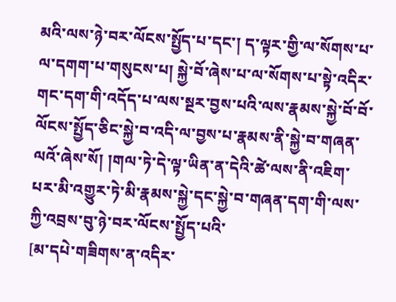མའི་ལས་ཉེ་བར་ལོངས་སྤྱོད་པ་དང་། ད་ལྟར་གྱི་ལ་སོགས་པ་ལ་དགག་པ་གསུངས་པ། སྐྱེ་བོ་ཞེས་པ་ལ་སོགས་པ་སྟེ་འདིར་གང་དག་གི་འདོད་པ་ལས་སྔར་བྱས་པའི་ལས་རྣམས་སྐྱེ་བོ་བོ་ལོངས་སྤྱོད་ཅིང་སྐྱེ་བ་འདི་ལ་བྱས་པ་རྣམས་ནི་སྐྱེ་བ་གཞན་ལའོ་ཞེས་སོ། །གལ་ཏེ་དེ་ལྟ་ཡིན་ན་དེའི་ཚེ་ལས་ནི་འཇིག་པར་མི་འགྱུར་ཏེ་མི་རྣམས་སྐྱེ་དང་སྐྱེ་བ་གཞན་དག་གི་ལས་ཀྱི་འབྲས་བུ་ཉེ་བར་ལོངས་སྤྱོད་པའི་
[མ་དཔེ་གཟིགས་ན་འདིར་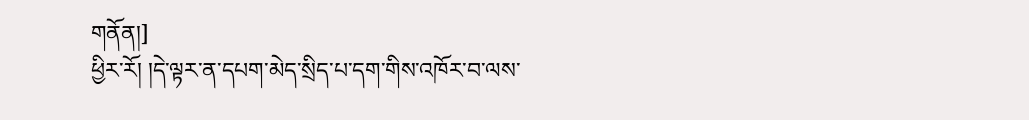གནོན།]
ཕྱིར་རོ། །དེ་ལྟར་ན་དཔག་མེད་སྲིད་པ་དག་གིས་འཁོར་བ་ལས་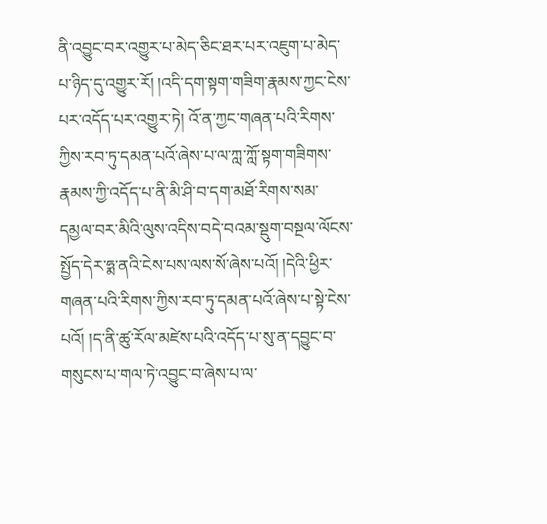ནི་འབྱུང་བར་འགྱུར་པ་མེད་ཅིང་ཐར་པར་འཇུག་པ་མེད་པ་ཉིད་དུ་འགྱུར་རོ། །འདི་དག་སྟག་གཟིག་རྣམས་ཀྱང་ངེས་པར་འདོད་པར་འགྱུར་ཏེ། འོ་ན་ཀྱང་གཞན་པའི་རིགས་ཀྱིས་རབ་ཏུ་དམན་པའོ་ཞེས་པ་ལ་ཀླ་ཀློ་སྟག་གཟིགས་རྣམས་ཀྱི་འདོད་པ་ནི་མི་ཤི་བ་དག་མཐོ་རིགས་སམ་དམྱལ་བར་མིའི་ལུས་འདིས་བདེ་བའམ་སྡུག་བསྔལ་ལོངས་སྤྱོད་དེར་ཧྨ་ནའི་ངེས་པས་ལས་སོ་ཞེས་པའོ། །དེའི་ཕྱིར་གཞན་པའི་རིགས་ཀྱིས་རབ་ཏུ་དམན་པའོ་ཞེས་པ་སྟེ་ངེས་པའོ། །ད་ནི་ཚུ་རོལ་མཛེས་པའི་འདོད་པ་སུ་ན་དབྱུང་བ་གསུངས་པ་གལ་ཏེ་འབྱུང་བ་ཞེས་པ་ལ་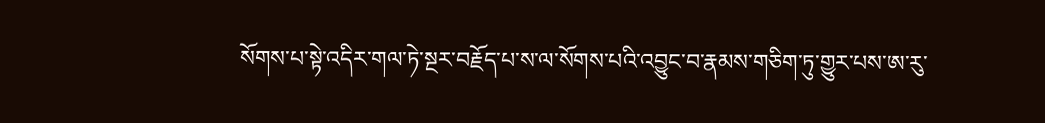སོགས་པ་སྟེ་འདིར་གལ་ཏེ་སྔར་བརྗོད་པ་ས་ལ་སོགས་པའི་འབྱུང་བ་རྣམས་གཅིག་ཏུ་གྱུར་པས་ཨ་རུ་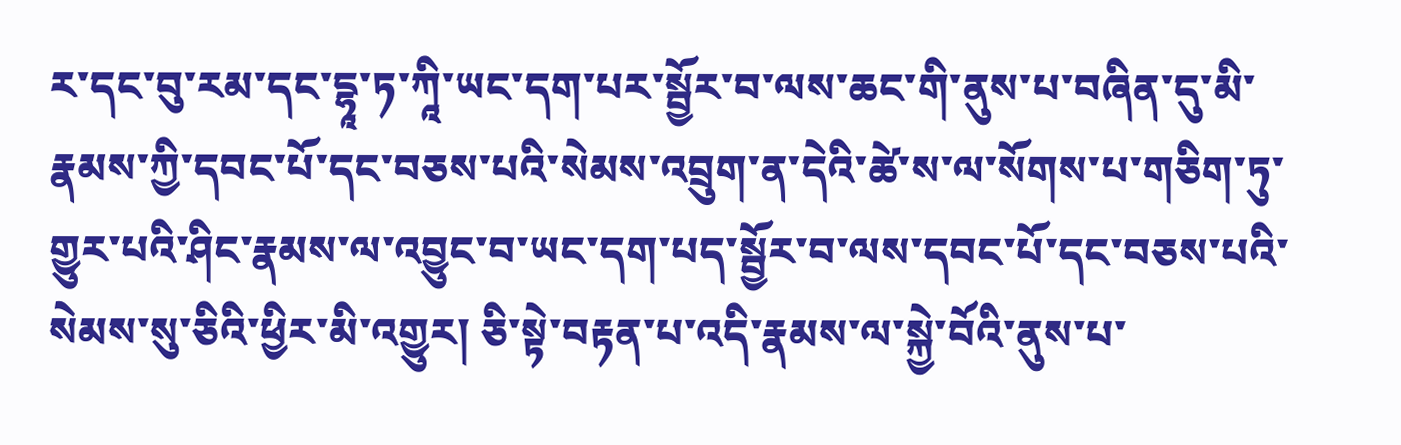ར་དང་བུ་རམ་དང་དྷཱ་ཏ་ཀཱི་ཡང་དག་པར་སྦྱོར་བ་ལས་ཆང་གི་ནུས་པ་བཞིན་དུ་མི་རྣམས་ཀྱི་དབང་པོ་དང་བཅས་པའི་སེམས་འབྲུག་ན་དེའི་ཚེ་ས་ལ་སོགས་པ་གཅིག་ཏུ་གྱུར་པའི་ཤིང་རྣམས་ལ་འབྱུང་བ་ཡང་དག་པད་སྦྱོར་བ་ལས་དབང་པོ་དང་བཅས་པའི་སེམས་སུ་ཅིའི་ཕྱིར་མི་འགྱུར། ཅི་སྟེ་བརྟན་པ་འདི་རྣམས་ལ་སྐྱེ་བོའི་ནུས་པ་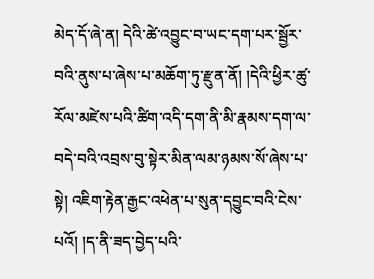མེད་དོ་ཞེ་ན། དེའི་ཚེ་འབྱུང་བ་ཡང་དག་པར་སྦྱོར་བའི་ནུས་པ་ཞེས་པ་མཆོག་ཏུ་རྫུན་ནོ། །དེའི་ཕྱིར་ཚུ་རོལ་མཛེས་པའི་ཚིག་འདི་དག་ནི་མི་རྣམས་དག་ལ་བདེ་བའི་འབྲས་བུ་སྟེར་མིན་ལམ་ཉམས་སོ་ཞེས་པ་སྟེ། འཇིག་རྟེན་རྒྱང་འཕེན་པ་སུན་དབྱུང་བའི་ངེས་པའོ། །ད་ནི་ཟད་བྱེད་པའི་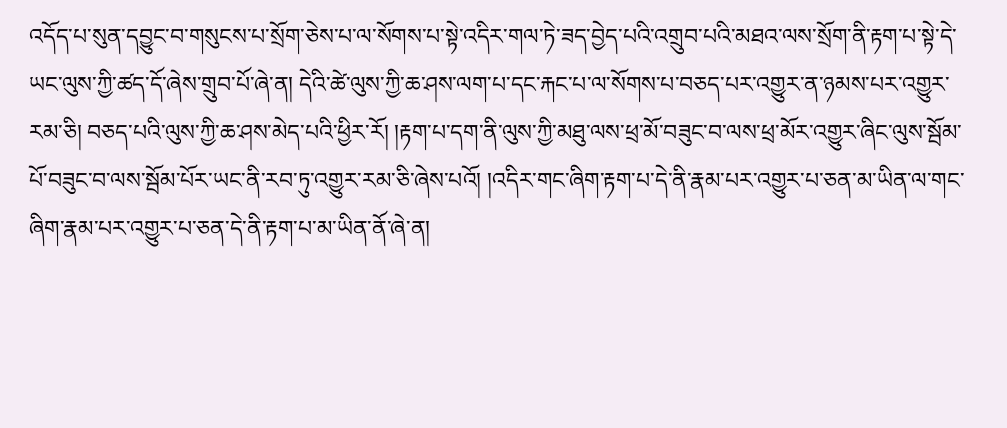འདོད་པ་སུན་དབྱུང་བ་གསུངས་པ་སྲོག་ཅེས་པ་ལ་སོགས་པ་སྟེ་འདིར་གལ་ཏེ་ཟད་བྱེད་པའི་འགྲུབ་པའི་མཐའ་ལས་སྲོག་ནི་རྟག་པ་སྟེ་དེ་ཡང་ལུས་ཀྱི་ཚད་དོ་ཞེས་གྲུབ་པོ་ཞེ་ན། དེའི་ཚེ་ལུས་ཀྱི་ཆ་ཤས་ལག་པ་དང་རྐང་པ་ལ་སོགས་པ་བཅད་པར་འགྱུར་ན་ཉམས་པར་འགྱུར་རམ་ཅི། བཅད་པའི་ལུས་ཀྱི་ཆ་ཤས་མེད་པའི་ཕྱིར་རོ། །རྟག་པ་དག་ནི་ལུས་ཀྱི་མཐུ་ལས་ཕྲ་མོ་བཟུང་བ་ལས་ཕྲ་མོར་འགྱུར་ཞིང་ལུས་སྦོམ་པོ་བཟུང་བ་ལས་སྦོམ་པོར་ཡང་ནི་རབ་ཏུ་འགྱུར་རམ་ཅི་ཞེས་པའོ། །འདིར་གང་ཞིག་རྟག་པ་དེ་ནི་རྣམ་པར་འགྱུར་པ་ཅན་མ་ཡིན་ལ་གང་ཞིག་རྣམ་པར་འགྱུར་པ་ཅན་དེ་ནི་རྟག་པ་མ་ཡིན་ནོ་ཞེ་ན།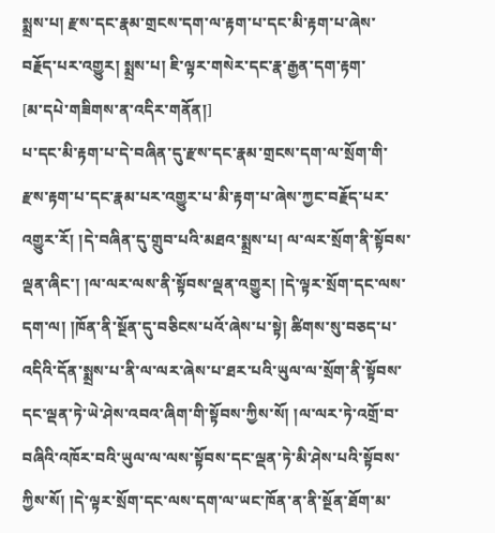སྨྲས་པ། རྫས་དང་རྣམ་གྲངས་དག་ལ་རྟག་པ་དང་མི་རྟག་པ་ཞེས་བརྗོད་པར་འགྱུར། སྨྲས་པ། ཇི་ལྟར་གསེར་དང་རྣ་རྒྱན་དག་རྟག་
[མ་དཔེ་གཟིགས་ན་འདིར་གནོན།]
པ་དང་མི་རྟག་པ་དེ་བཞིན་དུ་རྫས་དང་རྣམ་གྲངས་དག་ལ་སྲོག་གི་རྫས་རྟག་པ་དང་རྣམ་པར་འགྱུར་པ་མི་རྟག་པ་ཞེས་ཀྱང་བརྗོད་པར་འགྱུར་རོ། །དེ་བཞིན་དུ་གྲུབ་པའི་མཐའ་སྨྲས་པ། ལ་ལར་སྲོག་ནི་སྟོབས་ལྡན་ཞིང་། །ལ་ལར་ལས་ནི་སྟོབས་ལྡན་འགྱུར། །དེ་ལྟར་སྲོག་དང་ལས་དག་ལ། །ཁོན་ནི་སྔོན་དུ་བཅིངས་པའོ་ཞེས་པ་སྟེ། ཚིགས་སུ་བཅད་པ་འདིའི་དོན་སྨྲས་པ་ནི་ལ་ལར་ཞེས་པ་ཐར་པའི་ཡུལ་ལ་སྲོག་ནི་སྟོབས་དང་ལྡན་ཏེ་ཡེ་ཤེས་འབའ་ཞིག་གི་སྟོབས་ཀྱིས་སོ། །ལ་ལར་ཏེ་འགྲོ་བ་བཞིའི་འཁོར་བའི་ཡུལ་ལ་ལས་སྟོབས་དང་ལྡན་ཏེ་མི་ཤེས་པའི་སྟོབས་ཀྱིས་སོ། །དེ་ལྟར་སྲོག་དང་ལས་དག་ལ་ཡང་ཁོན་ན་ནི་སྔོན་ཐོག་མ་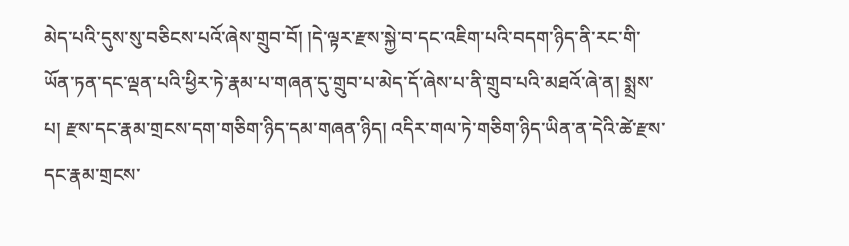མེད་པའི་དུས་སུ་བཅིངས་པའོ་ཞེས་གྲུབ་བོ། །དེ་ལྟར་རྫས་སྐྱེ་བ་དང་འཇིག་པའི་བདག་ཉིད་ནི་རང་གི་ཡོན་ཏན་དང་ལྡན་པའི་ཕྱིར་ཏེ་རྣམ་པ་གཞན་དུ་གྲུབ་པ་མེད་དོ་ཞེས་པ་ནི་གྲུབ་པའི་མཐའོ་ཞེ་ན། སྨྲས་པ། རྫས་དང་རྣམ་གྲངས་དག་གཅིག་ཉིད་དམ་གཞན་ཉིད། འདིར་གལ་ཏེ་གཅིག་ཉིད་ཡིན་ན་དེའི་ཚེ་རྫས་དང་རྣམ་གྲངས་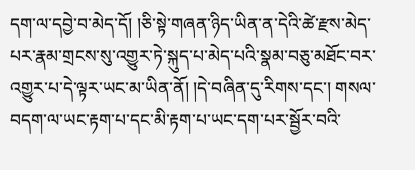དག་ལ་དབྱེ་བ་མེད་དོ། །ཅི་སྟེ་གཞན་ཉིད་ཡིན་ན་དེའི་ཚེ་རྫས་མེད་པར་རྣམ་གྲངས་སུ་འགྱུར་ཏེ་སྐུད་པ་མེད་པའི་སྣམ་བཅུ་མཐོང་བར་འགྱུར་པ་དེ་ལྟར་ཡང་མ་ཡིན་ནོ། །དེ་བཞིན་དུ་རིགས་དང་། གསལ་བདག་ལ་ཡང་རྟག་པ་དང་མི་རྟག་པ་ཡང་དག་པར་སྦྱོར་བའི་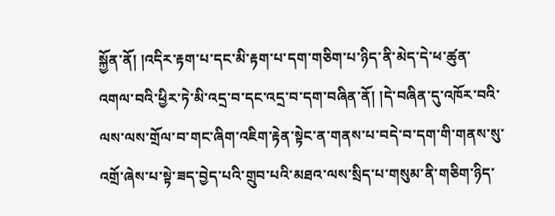སྐྱོན་ནོ། །འདིར་རྟག་པ་དང་མི་རྟག་པ་དག་གཅིག་པ་ཉིད་ནི་མེད་དེ་ཕ་ཚུན་འགལ་བའི་ཕྱིར་ཏེ་མི་འདྲ་བ་དང་འདྲ་བ་དག་བཞིན་ནོ། །དེ་བཞིན་དུ་འཁོར་བའི་ལས་ལས་གྲོལ་བ་གང་ཞིག་འཇིག་རྟེན་སྟེང་ན་གནས་པ་བདེ་བ་དག་གི་གནས་སུ་འགྲོ་ཞེས་པ་སྟེ་ཟད་བྱེད་པའི་གྲུབ་པའི་མཐའ་ལས་སྲིད་པ་གསུམ་ནི་གཅིག་ཉིད་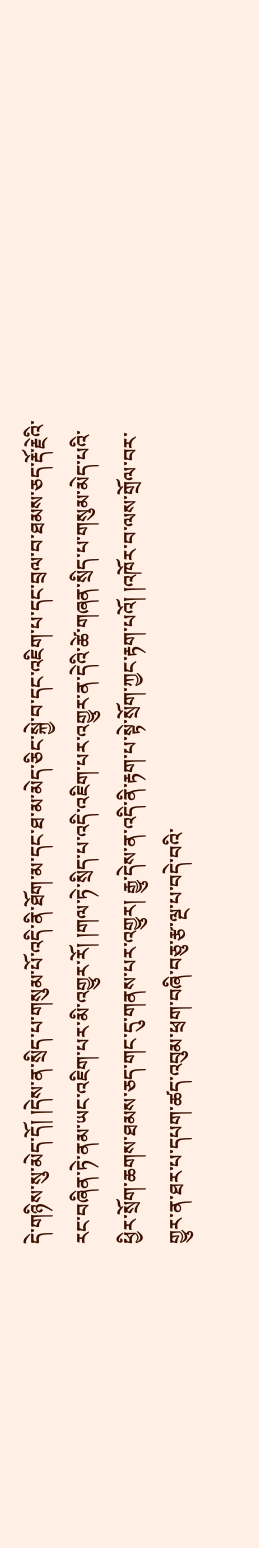དེ་གཉིས་སུ་མེད་དོ། །དེས་ན་སྲིད་པ་གསུམ་པོ་འདི་ནི་ཐོག་མ་དང་ཐ་མ་མེད་ཅིང་སྐྱེ་བ་དང་འཇིག་པ་དང་བྲལ་བ་ཐམས་ཅད་རྡོ་རྗེའི་རང་བཞིན་ཏེ་ནམ་ཡང་འཇིག་པར་མི་འགྱུར་རོ། །གལ་ཏེ་སྲིད་པ་འདི་འཇིག་པར་འགྱུར་ན་དེའི་ཚེ་གཞན་སྲིད་པ་གསུམ་མེད་པའི་ཕྱིར་སྲོག་ཆགས་ཐམས་ཅད་གང་དུ་གནས་པར་འགྱུར། རྒྱུ་དེས་ན་འདི་ནི་རྟག་པ་སྟེ་སྲོག་ཀྱང་རྟག་པའོ། །འཁོར་བ་ལས་གྲོལ་བར་གྱུར་ན་ཐར་པ་དཔག་ཚད་འབུམ་ཕྲག་བཞི་བཅུ་རྩ་ལྔ་པ་བདེ་བའི་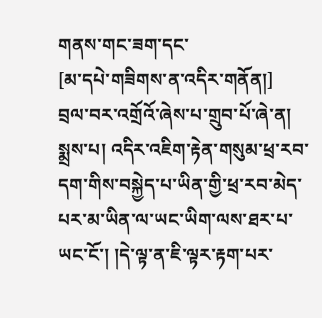གནས་གང་ཟག་དང་
[མ་དཔེ་གཟིགས་ན་འདིར་གནོན།]
བྲལ་བར་འགྲོའོ་ཞེས་པ་གྲུབ་པོ་ཞེ་ན། སྨྲས་པ། འདིར་འཇིག་རྟེན་གསུམ་ཕྲ་རབ་དག་གིས་བསྐྱེད་པ་ཡིན་གྱི་ཕྲ་རབ་མེད་པར་མ་ཡིན་ལ་ཡང་ཡིག་ལས་ཐར་པ་ཡང་ངོ་། །དེ་ལྟ་ན་ཇི་ལྟར་རྟག་པར་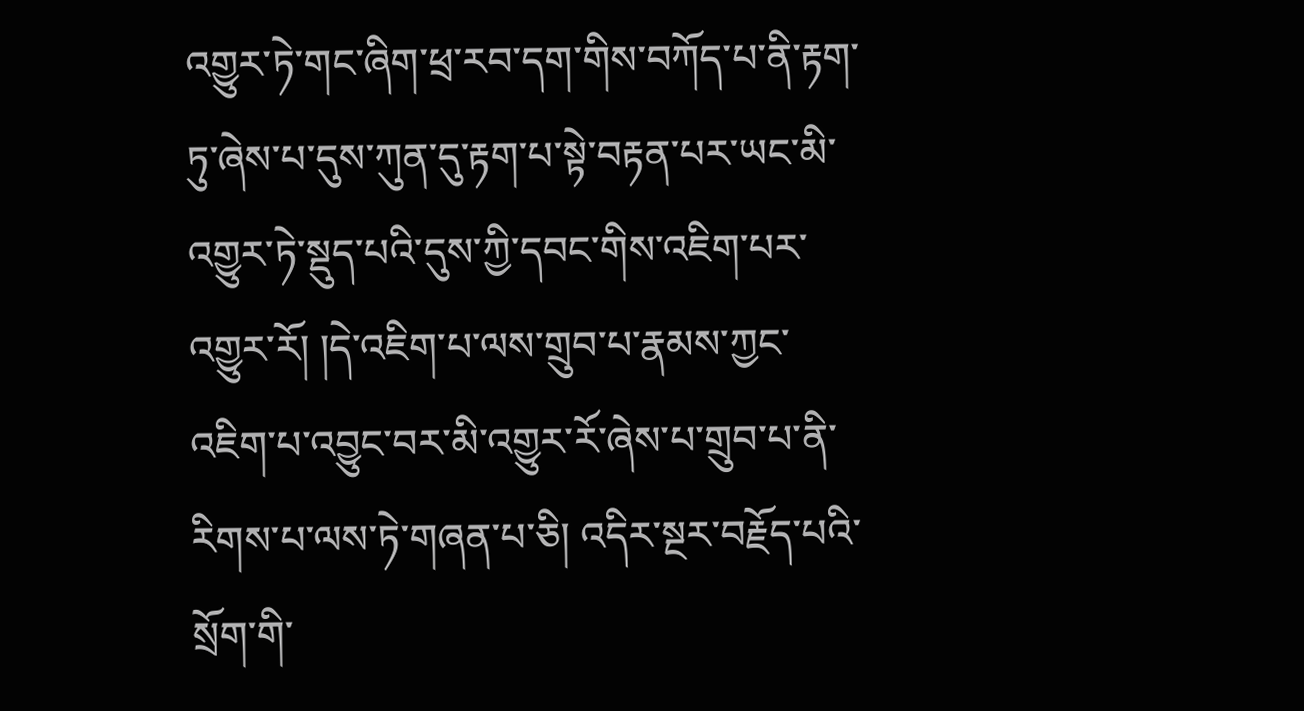འགྱུར་ཏེ་གང་ཞིག་ཕྲ་རབ་དག་གིས་བཀོད་པ་ནི་རྟག་ཏུ་ཞེས་པ་དུས་ཀུན་དུ་རྟག་པ་སྟེ་བརྟན་པར་ཡང་མི་འགྱུར་ཏེ་སྡུད་པའི་དུས་ཀྱི་དབང་གིས་འཇིག་པར་འགྱུར་རོ། །དེ་འཇིག་པ་ལས་གྲུབ་པ་རྣམས་ཀྱང་འཇིག་པ་འབྱུང་བར་མི་འགྱུར་རོ་ཞེས་པ་གྲུབ་པ་ནི་རིགས་པ་ལས་ཏེ་གཞན་པ་ཅི། འདིར་སྔར་བརྗོད་པའི་སྲོག་གི་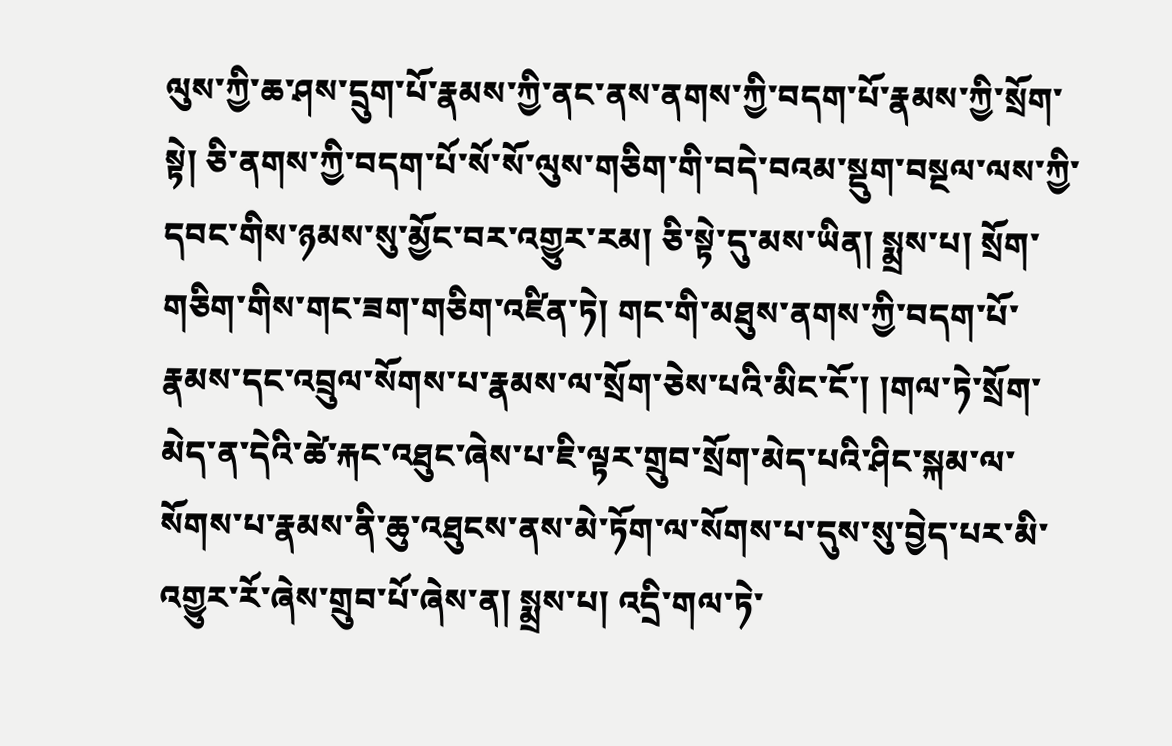ལུས་ཀྱི་ཆ་ཤས་དྲུག་པོ་རྣམས་ཀྱི་ནང་ནས་ནགས་ཀྱི་བདག་པོ་རྣམས་ཀྱི་སྲོག་སྟེ། ཅི་ནགས་ཀྱི་བདག་པོ་སོ་སོ་ལུས་གཅིག་གི་བདེ་བའམ་སྡུག་བསྔལ་ལས་ཀྱི་དབང་གིས་ཉམས་སུ་མྱོང་བར་འགྱུར་རམ། ཅི་སྟེ་དུ་མས་ཡིན། སྨྲས་པ། སྲོག་གཅིག་གིས་གང་ཟག་གཅིག་འཛིན་ཏེ། གང་གི་མཐུས་ནགས་ཀྱི་བདག་པོ་རྣམས་དང་འབྲུལ་སོགས་པ་རྣམས་ལ་སྲོག་ཅེས་པའི་མིང་ངོ་། །གལ་ཏེ་སྲོག་མེད་ན་དེའི་ཚེ་རྐང་འཐུང་ཞེས་པ་ཇི་ལྟར་གྲུབ་སྲོག་མེད་པའི་ཤིང་སྐམ་ལ་སོགས་པ་རྣམས་ནི་ཆུ་འཐུངས་ནས་མེ་ཏོག་ལ་སོགས་པ་དུས་སུ་བྱེད་པར་མི་འགྱུར་རོ་ཞེས་གྲུབ་པོ་ཞེས་ན། སྨྲས་པ། འདྲི་གལ་ཏེ་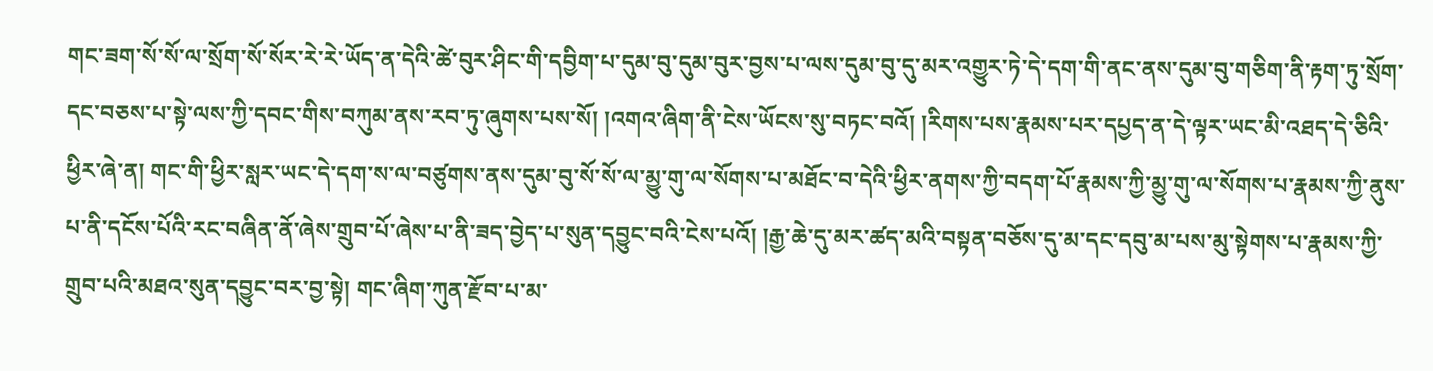གང་ཟག་སོ་སོ་ལ་སྲོག་སོ་སོར་རེ་རེ་ཡོད་ན་དེའི་ཚེ་བུར་ཤིང་གི་དབྱིག་པ་དུམ་བུ་དུམ་བུར་བྱས་པ་ལས་དུམ་བུ་དུ་མར་འགྱུར་ཏེ་དེ་དག་གི་ནང་ནས་དུམ་བུ་གཅིག་ནི་རྟག་ཏུ་སྲོག་དང་བཅས་པ་སྟེ་ལས་ཀྱི་དབང་གིས་བཀུམ་ནས་རབ་ཏུ་ཞུགས་པས་སོ། །འགའ་ཞིག་ནི་ངེས་ཡོངས་སུ་བཏང་བའོ། །རིགས་པས་རྣམས་པར་དཔྱད་ན་དེ་ལྟར་ཡང་མི་འཐད་དེ་ཅིའི་ཕྱིར་ཞེ་ན། གང་གི་ཕྱིར་སླར་ཡང་དེ་དག་ས་ལ་བཙུགས་ནས་དུམ་བུ་སོ་སོ་ལ་མྱུ་གུ་ལ་སོགས་པ་མཐོང་བ་དེའི་ཕྱིར་ནགས་ཀྱི་བདག་པོ་རྣམས་ཀྱི་མྱུ་གུ་ལ་སོགས་པ་རྣམས་ཀྱི་ནུས་པ་ནི་དངོས་པོའི་རང་བཞིན་ནོ་ཞེས་གྲུབ་པོ་ཞེས་པ་ནི་ཟད་བྱེད་པ་སུན་དབྱུང་བའི་ངེས་པའོ། །རྒྱ་ཆེ་དུ་མར་ཚད་མའི་བསྟན་བཅོས་དུ་མ་དང་དབུ་མ་པས་མུ་སྟེགས་པ་རྣམས་ཀྱི་གྲུབ་པའི་མཐའ་སུན་དབྱུང་བར་བྱ་སྟེ། གང་ཞིག་ཀུན་རྫོབ་པ་མ་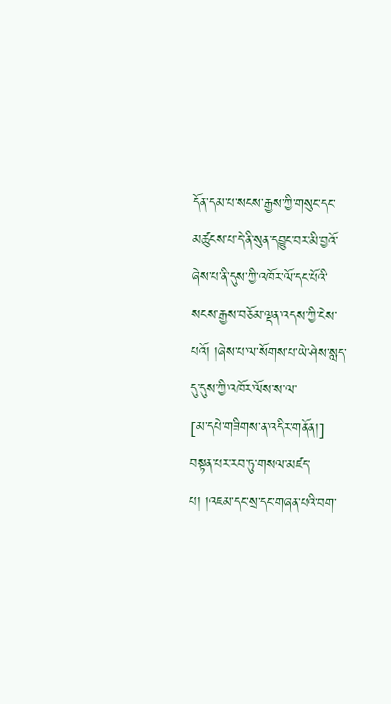དོན་དམ་པ་སངས་རྒྱས་ཀྱི་གསུང་དང་མཚུངས་པ་དེ་ནི་སུན་དབྱུང་བར་མི་བྱའོ་ཞེས་པ་ནི་དུས་ཀྱི་འཁོར་ལོ་དང་པོའི་སངས་རྒྱས་བཅོམ་ལྡན་འདས་ཀྱི་ངེས་པའོ། །ཞེས་པ་ལ་སོགས་པ་ཡེ་ཤེས་སླད་དུ་དུས་ཀྱི་འཁོར་ལོས་ས་ལ་
[མ་དཔེ་གཟིགས་ན་འདིར་གནོན།]
བསྟན་པར་རབ་ཏུ་གསལ་མཛད་པ། །འཇམ་དང་སྲ་དང་གཞན་པའི་བག་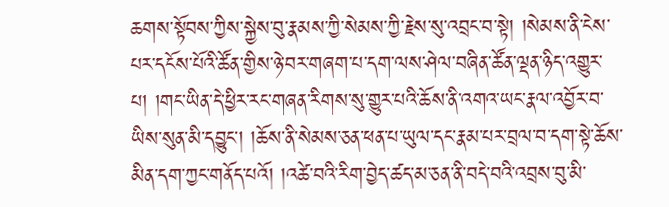ཆགས་སྟོབས་ཀྱིས་སྐྱེས་བུ་རྣམས་ཀྱི་སེམས་ཀྱི་རྗེས་སུ་འབྲང་བ་སྟེ། །སེམས་ནི་ངེས་པར་དངོས་པོའི་ཚོན་གྱིས་ཉེ་བར་གཞག་པ་དག་ལས་ཤེལ་བཞིན་ཚོན་ལྡན་ཉིད་འགྱུར་པ། །གང་ཡིན་དེ་ཕྱིར་རང་གཞན་རིགས་སུ་གྱུར་པའི་ཆོས་ནི་འགའ་ཡང་རྣལ་འབྱོར་བ་ཡིས་སུན་མི་དབྱུང་། །ཆོས་ནི་སེམས་ཅན་ཕན་པ་ཡུལ་དང་རྣམ་པར་བྲལ་བ་དག་སྟེ་ཆོས་མིན་དག་ཀྱང་གནོད་པའོ། །འཚེ་བའི་རིག་བྱེད་ཚད་མ་ཅན་ནི་བདེ་བའི་འབྲས་བུ་མི་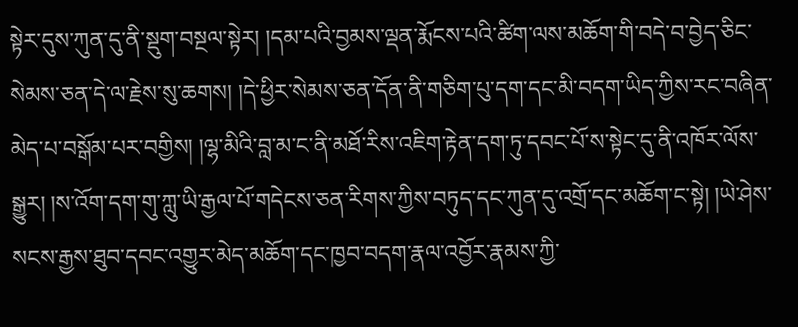སྟེར་དུས་ཀུན་དུ་ནི་སྡུག་བསྔལ་སྟེར། །དམ་པའི་བྱམས་ལྡན་རྨོངས་པའི་ཚིག་ལས་མཆོག་གི་བདེ་བ་བྱེད་ཅིང་སེམས་ཅན་དེ་ལ་རྗེས་སུ་ཆགས། །དེ་ཕྱིར་སེམས་ཅན་དོན་ནི་གཅིག་པུ་དག་དང་མི་བདག་ཡིད་ཀྱིས་རང་བཞིན་མེད་པ་བསྒོམ་པར་བགྱིས། །ལྷ་མིའི་བླ་མ་ང་ནི་མཐོ་རིས་འཇིག་རྟེན་དག་ཏུ་དབང་པོ་ས་སྟེང་དུ་ནི་འཁོར་ལོས་སྒྱུར། །ས་འོག་དག་གུ་ཀླུ་ཡི་རྒྱལ་པོ་གདེངས་ཅན་རིགས་ཀྱིས་བཏུད་དང་ཀུན་དུ་འགྲོ་དང་མཆོག་ང་སྟེ། །ཡེ་ཤེས་སངས་རྒྱས་ཐུབ་དབང་འགྱུར་མེད་མཆོག་དང་ཁྱབ་བདག་རྣལ་འབྱོར་རྣམས་ཀྱི་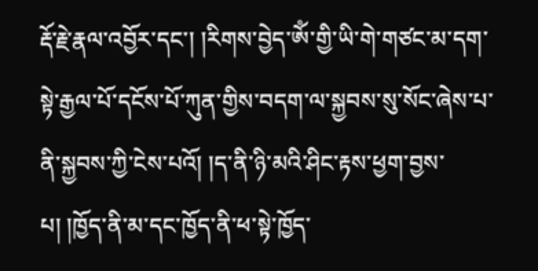རྡོ་རྗེ་རྣལ་འབྱོར་དང་། །རིགས་བྱེད་ཨོཾ་གྱི་ཡི་གེ་གཙང་མ་དག་སྟེ་རྒྱལ་པོ་དངོས་པོ་ཀུན་གྱིས་བདག་ལ་སྐྱབས་སུ་སོང་ཞེས་པ་ནི་སྐྱབས་ཀྱི་ངེས་པའོ། །ད་ནི་ཉི་མའི་ཤིང་རྟས་ཕྱག་བྱས་པ། །ཁྱོད་ནི་མ་དང་ཁྱོད་ནི་ཕ་སྟེ་ཁྱོད་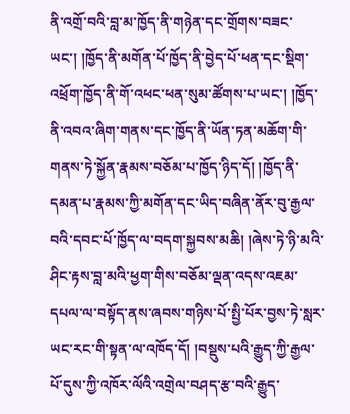ནི་འགྲོ་བའི་བླ་མ་ཁྱོད་ནི་གཉེན་དང་གྲོགས་བཟང་ཡང་། །ཁྱོད་ནི་མགོན་པོ་ཁྱོད་ནི་བྱེད་པོ་ཕན་དང་སྡིག་འཕྲོག་ཁྱོད་ནི་གོ་འཕང་ཕན་སུམ་ཚོགས་པ་ཡང་། །ཁྱོད་ནི་འབའ་ཞིག་གནས་དང་ཁྱོད་ནི་ཡོན་ཏན་མཆོག་གི་གནས་ཏེ་སྐྱོན་རྣམས་བཅོམ་པ་ཁྱོད་ཉིད་དོ། །ཁྱོད་ནི་དམན་པ་རྣམས་ཀྱི་མགོན་དང་ཡིད་བཞིན་ནོར་བུ་རྒྱལ་བའི་དབང་པོ་ཁྱོད་ལ་བདག་སྐྱབས་མཆི། །ཞེས་ཏེ་ཉི་མའི་ཤིང་རྟས་བླ་མའི་ཕྱག་གིས་བཅོམ་ལྡན་འདས་འཇམ་དཔལ་ལ་བསྟོད་ནས་ཞབས་གཉིས་པོ་སྤྱི་པོར་བྱས་ཏེ་སླར་ཡང་རང་གི་སྟན་ལ་འཁོད་དོ། །བསྡུས་པའི་རྒྱུད་ཀྱི་རྒྱལ་པོ་དུས་ཀྱི་འཁོར་ལོའི་འགྲེལ་བཤད་རྩ་བའི་རྒྱུད་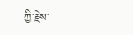ཀྱི་རྗེས་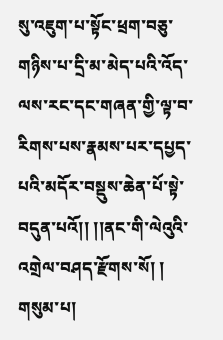སུ་འཇུག་པ་སྟོང་ཕྲག་བཅུ་གཉིས་པ་དྲི་མ་མེད་པའི་འོད་ལས་རང་དང་གཞན་གྱི་ལྟ་བ་རིགས་པས་རྣམས་པར་དཔྱད་པའི་མདོར་བསྡུས་ཆེན་པོ་སྟེ་བདུན་པའོ།། །།ནང་གི་ལེའུའི་འགྲེལ་བཤད་རྫོགས་སོ། །
གསུམ་པ།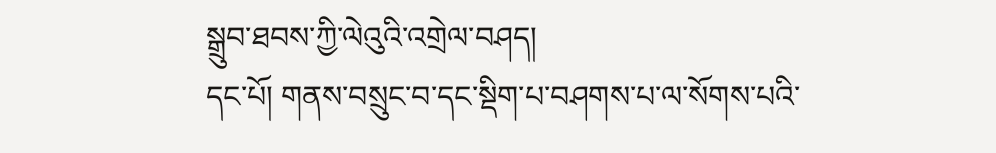སྒྲུབ་ཐབས་ཀྱི་ལེའུའི་འགྲེལ་བཤད།
དང་པོ། གནས་བསྲུང་བ་དང་སྡིག་པ་བཤགས་པ་ལ་སོགས་པའི་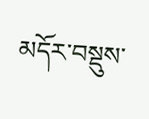མདོར་བསྡུས་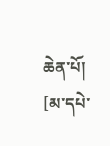ཆེན་པོ།
[མ་དཔེ་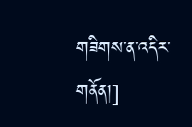གཟིགས་ན་འདིར་གནོན།]